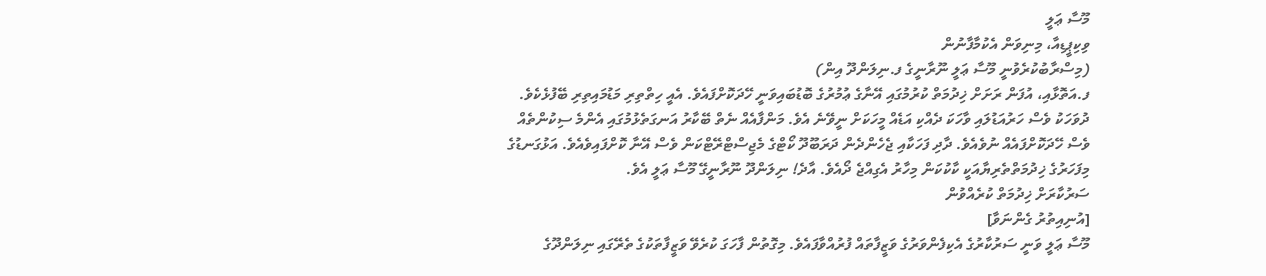މޫސާ ޢަލީ
ވިކިޕީޑިއާ، މިނިވަން އެކުމާފާނުން
(މިސްރާބުކުރެވުނީ މޫސާ ޢަލީ ނޫރާނީގެ ފ.ނިލަންދޫ އިން)
ފ.އަތޮޅާއި، އުފަން ރަށަށް ޚިދުމަތް ކުރުމުގައި އޭނާގެ ޢުމުރުގެ ބޮޑުބައިވަނީ ހޭދަކޮށްފައެވެ. އެއީ ހިތްތިރި މަޑުމައިތިރި ބޭފުޅެކެވެ. ދުވަހަކު ވެސް ހަރުއަޑުލައި ވާހަކަ ދެއްކި އަޑެއް މީހަކަށް ނީވޭނެ އެވެ. މަންފާއެއް ނެތް ބޭކާރު އަނގަތެޅުމުގައި އެންމެ ސިކުންތެއް ވެސް ހޭދަކޮށްފައެއް ނުވެއެވެ. ދާދި ފަހަކާއި ޖެހެންދެން ދަރަބޫދޫ ކޯޓްގެ މެޖިސްޓްރޭޓްކަން ވެސް އޭނާ ކޮށްފައިވެއެވެ. އަޅުގަނޑުގެ މިފަހަރުގެ ޚިދުމަތްތެރިޔާއަކީ ކާކުކަން މިހާރު އެގިއްޖެ ދޯއެވެ. އާދެ! ނިލަންދޫ ނޫރާނީގޭ މޫސާ ޢަލީ އެވެ.
ސަރުކާރަށް ޚިދުމަތް ކުރެއްވުން
[އުނިއިތުރު ގެންނަވާ]
މޫސާ ޢަލީ ވަނީ ސަރުކާރުގެ އެކިފެންވަރުގެ ވަޒީފާތައް ފުރުއްވާފައެވެ. މިގޮތުން ފާހަގަ ކުރެވޭ ވަޒީފާތަކުގެ ތެރޭގައި ނިލަންދޫގެ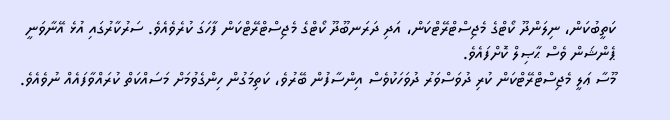ކަތީބުކަން، ނިލަންދޫ ކޯޓްގެ މެޖިސްޓްރޭޓްކަން، އަދި ދަރަނބޫދޫ ކޯޓްގެ މެޖިސްޓްރޭޓްކަން ފާހަގަ ކުރެވެއެވެ. ސަރުކާރުގައި އުޅެ އޭނާވަނީ ޕެންޝަން ވެސް ޙާޞިލް ކޮށްފައެވެ.
މޫސާ ޢަލީ މެޖިސްޓްރޭޓްކަން ކުރި ދުވަސްވަރު ދުވަހަކުވެސް އިންސާފުން ބޭރުވެ، ކަތިމަގުން ހިންގެވުމަށް މަސައްކަތް ކުރައްވާފައެއް ނުވެއެވެ.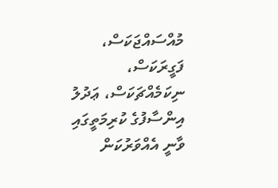މުއްސައްޖަކަސް، ފަގީރަކަސް، ނިކަމެއްޗަކަސް، ޢަދުލު އިންސާފުގެ ކުރިމަތީގައި ވާނީ އެއްވަރުކަން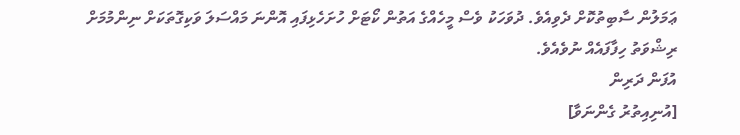ޢަމަލުން ސާބިތުކޮށް ދެވިއެވެ. ދުވަހަކު ވެސް މީހެއްގެ އަތުން ކޯޓަށް ހުށަހެޅިފައި އޮންނަ މައްސަލަ ވަކިގޮތަކަށް ނިންމުމަށް ރިޝްވަތު ހިފާފައެއް ނުވެއެވެ.
އުފަން ދަރިން
[އުނިއިތުރު ގެންނަވާ]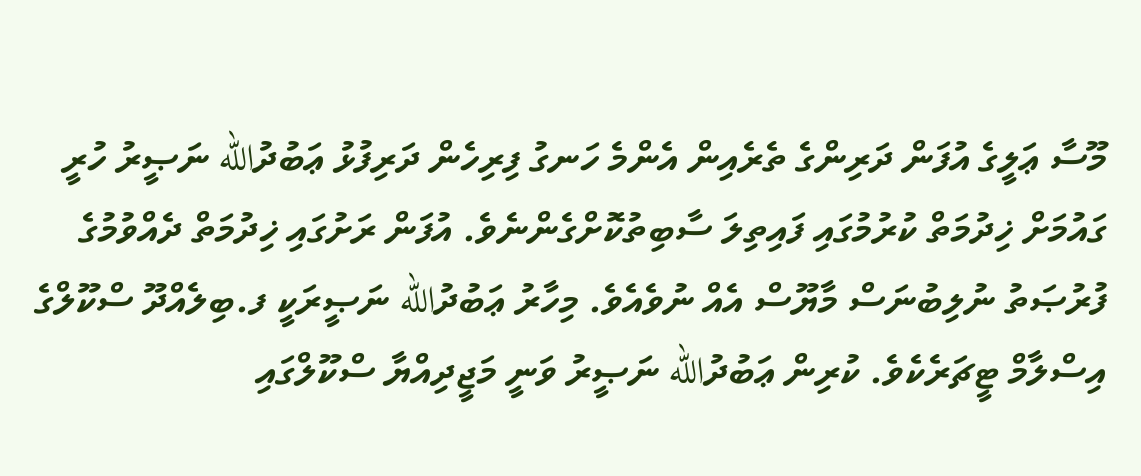މޫސާ ޢަލީގެ އުފަން ދަރިންގެ ތެރެއިން އެންމެ ހަނގު ފިރިހެން ދަރިފުޅު ޢަބުދުالله ނަޞީރު ހުރީ ގައުމަށް ޚިދުމަތް ކުރުމުގައި ފައިތިލަ ސާބިތުކޮށްގެންނެވެ. އުފަން ރަށުގައި ޚިދުމަތް ދެއްވުމުގެ ފުރުޞަތު ނުލިބުނަސް މާޔޫސް އެއް ނުވެއެވެ. މިހާރު ޢަބުދުالله ނަޞީރަކީ ފ.ބިލެއްދޫ ސްކޫލްގެ އިސްލާމް ޓީޗަރެކެވެ. ކުރިން ޢަބުދުالله ނަޞީރު ވަނީ މަޖީދިއްޔާ ސްކޫލްގައި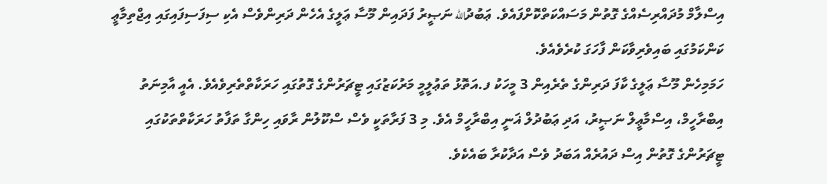އިސްލާމް މުދައްރިސެއްގެ ގޮތުން މަސައްކަތްކޮށްފައެވެ. ޢަބުދުالله ނަޞީރު ފަދައިން މޫސާ ޢަލީގެ އެހެން ދަރިންވެސް އެކި ސިފަސިފައިގައި އިޖްތިމާޢީ ކަންކަމުގައި ބައިވެރިވާކަން ފާހަގަ ކުރެވެއެވެ.
ހަމަމިހެން މޫސާ ޢަލީގެ ކާފަ ދަރިންގެ ތެރެއިން 3 މީހަކު ފ.އަތޮޅު ތަޢުލީމީ މަރުކަޒުގައި ޓީޗަރުންގެ ގޮތުގައި ހަރަކާތްތެރިވެއެވެ. އެއީ އާމިނަތު އިބްރާހީމް، އިސްމާޢީލް ނަޞީރު، އަދި ޢަބުދުލް ޣަނީ އިބްރާހީމް އެވެ. މި 3 ފަރާތަކީ ވެސް ސްކޫލުން ރާވައި ހިންގާ ތަފާތު ހަރަކާތްތަކުގައި ޓީޗަރުންގެ ގޮތުން އިސް ދައުރެއް އަބަދު ވެސް އަދާކުރާ ބައެކެވެ.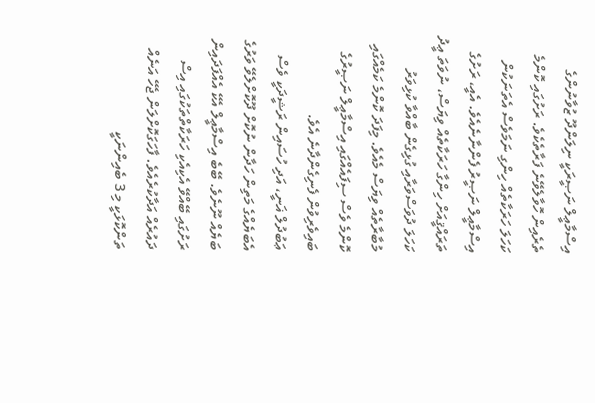އިސްމާޢީލް ނަޞީރަކީ ނިލަންދޫ ޒުވާނުންގެ ތެރެއިން ހޮވާލެވޭނެ ފަރާތެކެވެ. ރަށުގައި ކޮންމެ ކަހަލަ ހަރަކާތެއް ހިންގި ނަމަވެސް އެތަނަކުން އިސްމާޢީލް ނަޞީރު ފެންނާނެއެވެ. އެއީ، ރަށުގެ ތަރައްޤީއަށް ހިންގާ ހަރަކާތެއް ވިޔަސް، ނުވަތަ ޢީދު ކަހަލަ ދުވަސްވަރާއި ގުޅިގެން ބާއްވާ ކުޅިވަރު މުބާރާތެއް ވިޔަސް މެއެވެ. މިފަދަ ކޮންމެ ކަމެއްގައި ކޮންމެ ވެސް ސިފައެއްގައި އިސްމާޢީލް ނަޞީރުގެ ބައިވެރިވުން ފެނިގެންދާނެ އެވެ.
ޢަބުދުލް ޣަނީ، އަދި ހުސައިން ރަޝީދަކީ ވެސް އެބަޔެއްގެ މަތިން ހަދާން ނުކޮށް ދޫކޮށްލެވޭ ވަރުގެ ބަޔެއް ނޫނެވެ. ބޭބެ އިސްމާޢީލް އެކޭ އެއްފަދައިން ރަށުގައި ބޭއްވޭ އެކިއެކި ހަރަކާތްތަކުގައި އިސް ދައުރެއް އަދާކުރެއެވެ. ފާހަގަކޮށްލަން ޖެހޭ އަނެއް ތަންކޮޅަކީ މި 3 ބެއިންނަކީ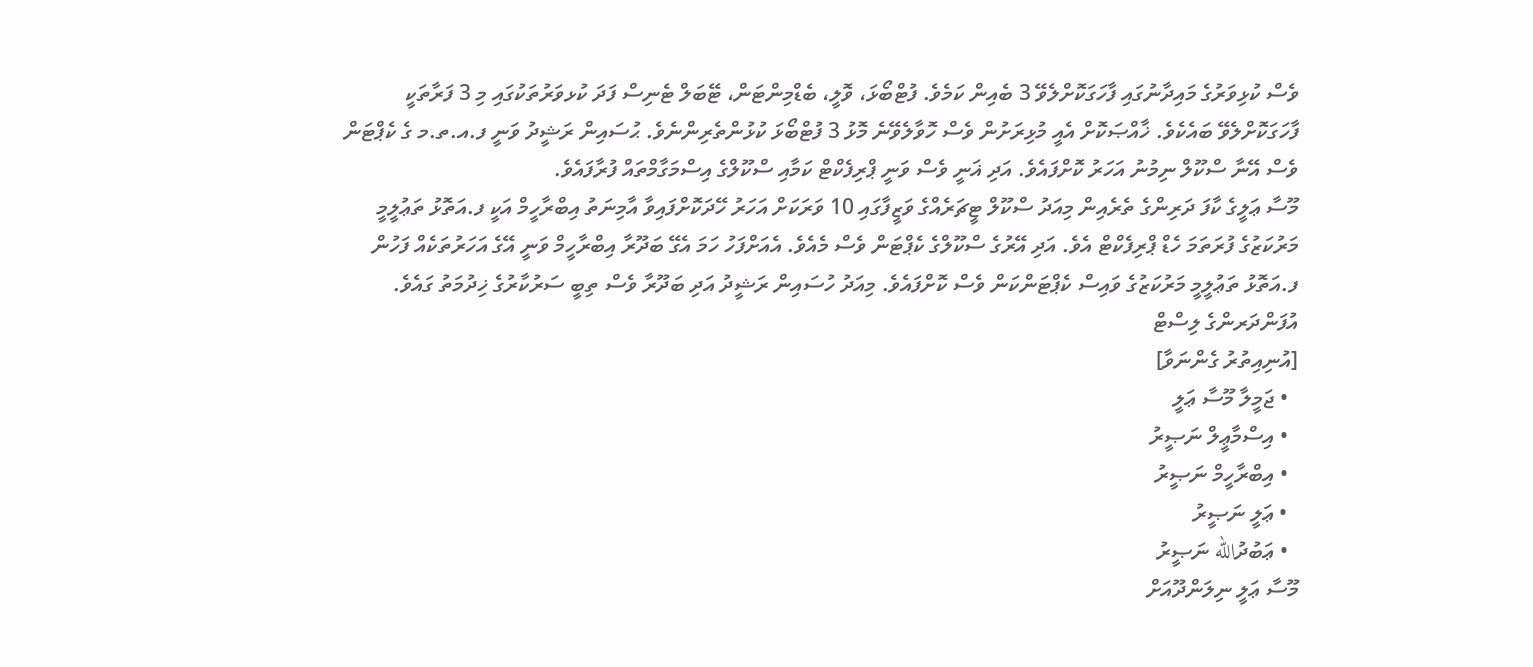ވެސް ކުޅިވަރުގެ މައިދާނުގައި ފާހަގަކޮށްލެވޭ 3 ބެއިން ކަމެވެ. ފުޓްބޯޅަ، ވޮލީ، ބެޑްމިންޓަން، ޓޭބަލް ޓެނިސް ފަދަ ކުޅވަރުތަކުގައި މި 3 ފަރާތަކީ ފާހަގަކޮށްލެވޭ ބައެކެވެ. ޚާއްޞަކޮށް އެއީ މުޅިރަށުން ވެސް ހޮވާލެވޭނެ މޮޅު 3 ފުޓްބޯޅަ ކުޅުންތެރިންނެވެ. ޙުސައިން ރަޝީދު ވަނީ ފ.އ.ތ.މ ގެ ކެޕްޓަން ވެސް އޭނާ ސްކޫލް ނިމުނު އަހަރު ކޮށްފައެވެ. އަދި ޣަނީ ވެސް ވަނީ ޕްރިފެކްޓް ކަމާއި ސްކޫލްގެ އިސްމަގާމްތައް ފުރާފައެވެ.
މޫސާ ޢަލީގެ ކާފަ ދަރިންގެ ތެރެއިން މިއަދު ސްކޫލް ޓީޗަރެއްގެ ވަޒީފާގައި 10 ވަރަކަށް އަހަރު ހޭދަކޮށްފައިވާ އާމިނަތު އިބްރާހީމް އަކީ ފ.އަތޮޅު ތަޢުލީމީ މަރުކަޒުގެ ފުރަތަމަ ހެޑް ޕްރިފެކްޓް އެވެ. އަދި އޭރުގެ ސްކޫލްގެ ކެޕްޓަން ވެސް މެއެވެ. އެއަށްފަހު ހަމަ އެގޭ ބަދޫރާ އިބްރާހީމް ވަނީ އޭގެ އަހަރުތަކެއް ފަހުން ފ.އަތޮޅު ތަޢުލީމީ މަރުކަޒުގެ ވައިސް ކެޕްޓަންކަން ވެސް ކޮށްފައެވެ. މިއަދު ހުސައިން ރަޝީދު އަދި ބަދޫރާ ވެސް ތިބީ ސަރުކާރުގެ ޚިދުމަތު ގައެވެ.
އުފަންދަރންގެ ލިސްޓް
[އުނިއިތުރު ގެންނަވާ]
  • ޖަމީލާ މޫސާ ޢަލީ
  • އިސްމާޢީލް ނަޞީރު
  • އިބްރާހީމް ނަޞީރު
  • ޢަލީ ނަޞީރު
  • ޢަބުދުالله ނަޞީރު
މޫސާ ޢަލީ ނިލަންދޫއަށް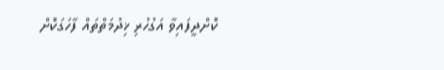ކޮށްދީފައިވާ އަގުހުރި ޚިދުމަތްތައް ފާހަގަކޮށް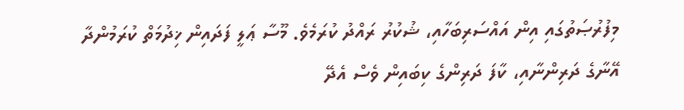މިފުރުޞަތުގައި އިން އައްސަރިބަހާއި، ޝުކުރު ރައްދު ކުރަމެވެ. މޫސާ ޢަލީ ފަދައިން ޚިދުމަތް ކުރަމުންދާ އޭނާގެ ދަރިންނާއި، ކާފަ ދަރިންގެ ކިބައިން ވެސް އެދޭ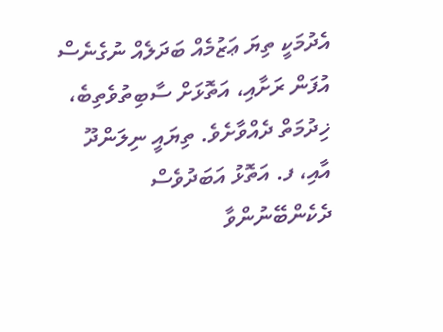އެދުމަކީ ތިޔަ ޢަޒުމެއް ބަދަލެއް ނުގެނެސް އުފަން ރަށާއި، އަތޮޅަށް ސާބިތުވެތިބެ، ޚިދުމަތް ދެއްވާށެވެ. ތިޔައީ ނިލަންދޫ އާއި، ފ. އަތޮޅު އަބަދުވެސް ދެކެންބޭނުންވާ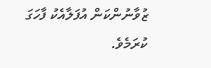ޒުވާނުންކަން އުފަލާއެކު ފާހަގަ ކުރަމެވެ.